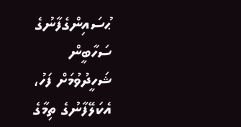ޙުސައިންގެފާނުގެ ސަހާބީން ޝަހީދުވުމަށް ފަހު، އެކަލޭފާނުގެ ތިމާގެ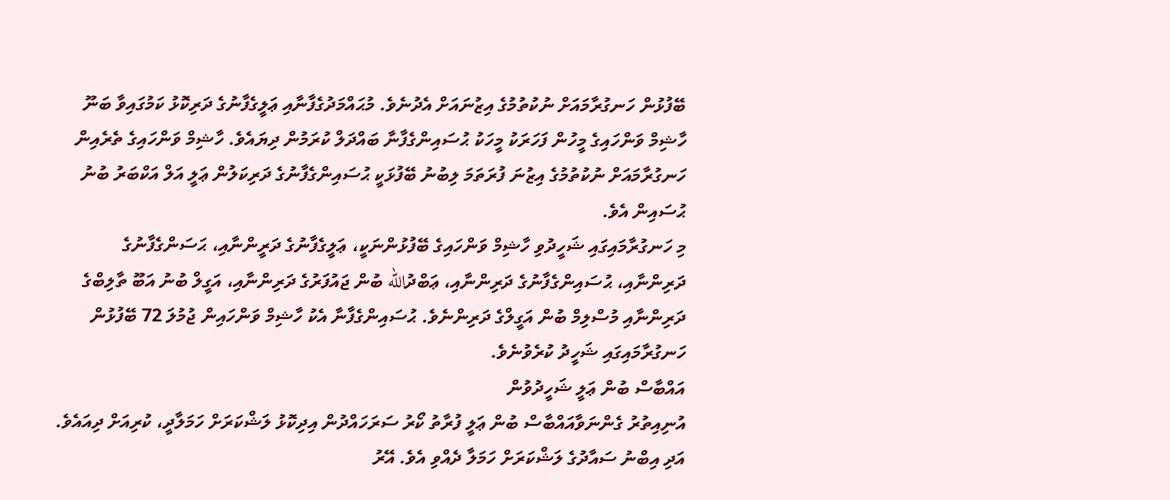ބޭފުޅުން ހަނގުރާމައަށް ނުކުތުމުގެ އިޒުނައަށް އެދުނެވެ. މުޙައްމަދުގެފާނާއި ޢަލީގެފާނުގެ ދަރިކޮޅު ކަމުގައިވާ ބަނޫ ހާޝިމް ވަންހައިގެ މީހުން ފަހަރަކު މީހަކު ޙުސައިންގެފާނާ ބައްދަލް ކުރަމުން ދިޔައެވެ. ހާޝިމް ވަންހައިގެ ތެރެއިން ހަނގުރާމައަށް ނުކުތުމުގެ އިޒުނަ ފުރަތަމަ ލިބުނު ބޭފުޅަކީ ޙުސައިންގެފާނުގެ ދަރިކަލުން ޢަލީ އަލް އަކްބަރު ބުނު ޙުސައިން އެވެ.
މި ހަނގުރާމައިގައި ޝަހީދުވި ހާޝިމް ވަންހައިގެ ބޭފުޅުންނަކީ، ޢަލީގެފާނުގެ ދަރީންނާއި، ޙަސަންގެފާނުގެ ދަރިންނާއި، ޙުސައިންގެފާނުގެ ދަރިންނާއި، ޢަބްދުالله ބުން ޖައުފަރުގެ ދަރިންނާއި، އަގީލް ބުނު އަބޫ ތާލިބްގެ ދަރިންނާއި މުސްލިމް ބުން އަގީލްގެ ދަރިންނެވެ. ޙުސައިންގެފާނާ އެކު ހާޝިމް ވަންހައިން ޖުމުލަ 72 ބޭފުޅުން ހަނގުރާމައިގައި ޝަހީދު ކުރެވުނެވެ.
އައްބާސް ބުން ޢަލީ ޝަހީދުވުން
އުނިއިތުރު ގެންނަވާއައްބާސް ބުން ޢަލީ ފުރާތު ކޯރު ސަރަހައްދުން އިދިކޮޅު ލަޝްކަރަށް ހަމަލާދީ، ކުރިއަށް ދިއައެވެ. އަދި އިބްނު ސައާދުގެ ލަޝްކަރަށް ހަމަލާ ދެއްވި އެވެ. އޭރު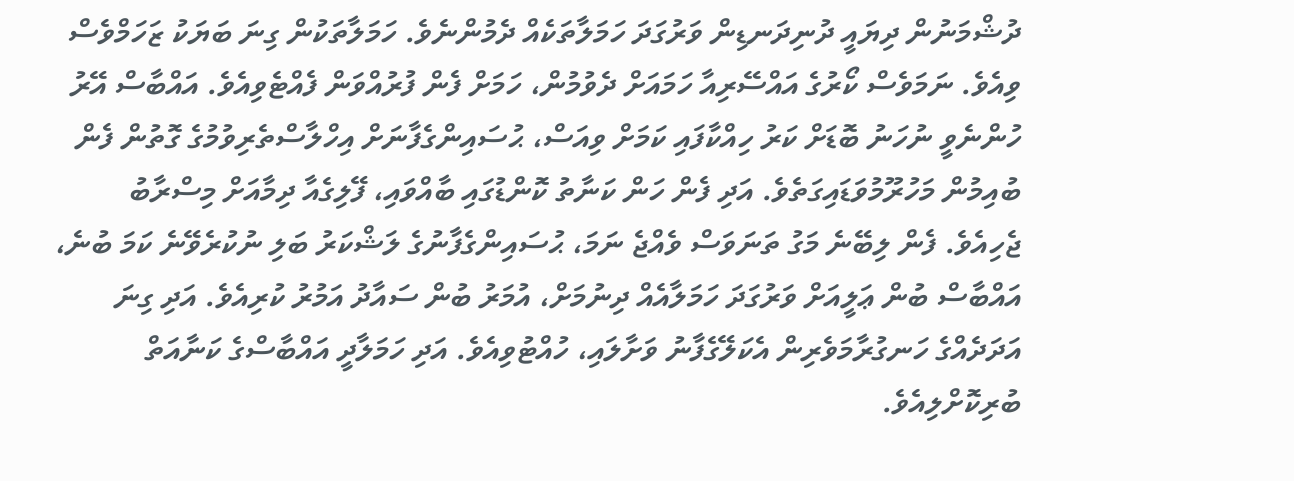ދުޝްމަނުން ދިޔައީ ދުނިދަނޑިން ވަރުގަދަ ހަމަލާތަކެއް ދެމުންނެވެ. ހަމަލާތަކުން ގިނަ ބަޔަކު ޒަހަމްވެސް ވިއެވެ. ނަމަވެސް ކޯރުގެ އައްސޭރިއާ ހަމައަށް ދެވުމުން، ހަމަށް ފެން ފުރުއްވަން ފެއްޓެވިއެވެ. އައްބާސް އޭރު ހުންނެވީ ނުހަނު ބޮޑަށް ކަރު ހިއްކާފައި ކަމަށް ވިއަސް، ޙުސައިންގެފާނަށް އިހްލާސްތެރިވުމުގެ ގޮތުން ފެން ބުއިމުން މަހުރޫމުވަޑައިގަތެވެ. އަދި ފެން ހަން ކަނާތު ކޮންޑުގައި ބާއްވައި، ފޭލިގެއާ ދިމާއަށް މިސްރާބު ޖެހިއެވެ. ފެން ލިބޭނެ މަގު ތަނަވަސް ވެއްޖެ ނަމަ، ޙުސައިންގެފާނުގެ ލަޝްކަރު ބަލި ނުކުރެވޭނެ ކަމަ ބުނެ، އައްބާސް ބުން ޢަލީއަށް ވަރުގަދަ ހަމަލާއެއް ދިނުމަށް، އުމަރު ބުން ސައާދު އަމުރު ކުރިއެވެ. އަދި ގިނަ އަދަދެއްގެ ހަނގުރާމަވެރިން އެކަލޭގެފާނު ވަށާލައި، ހުއްޓުވިއެވެ. އަދި ހަމަލާދީ އައްބާސްގެ ކަނާއަތް ބުރިކޮށްލިއެވެ.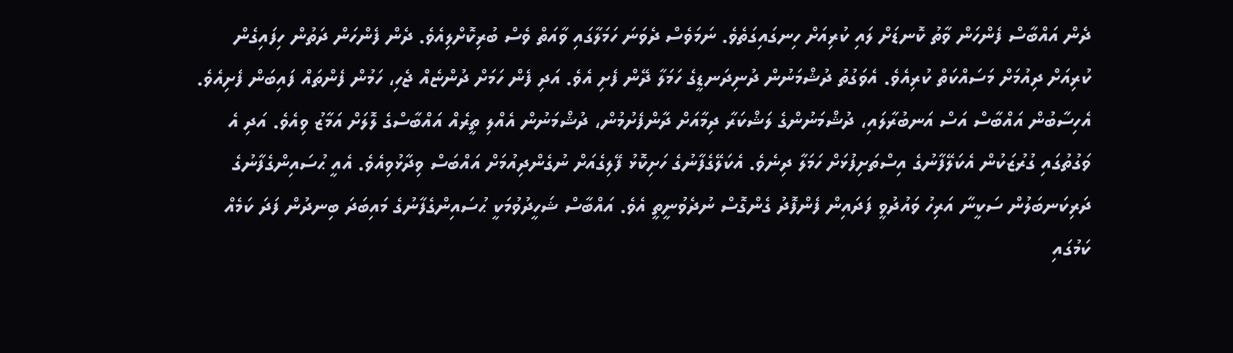ދެން އައްބާސް ފެންހަން ވާތު ކޮނޑަށް ލައި ކުރިއަށް ހިނގައިގަތެވެ. ނަމަވެސް ދެވަނަ ހަމަލާގައި ވާއަތް ވެސް ބުރިކޮށްލިއެވެ. ދެން ފެންހަން ދަތުން ހިފައިގެން ކުރިއަށް ދިއުމަށް މަސައްކަތް ކުރިއެވެ. އެވަގުތު ދުޝްމަނުން ދުނިދަނޑީގެ ހަމަލާ ދޭން ފެށި އެވެ. އަދި ފެން ހަމަށް ދުންޏެއް ޖެހި، ހަމުން ފެންތައް ފައިބަން ފެށިއެވެ. އެހިސާބުން އައްބާސް އަސް އަނބުރާލައި، ދުޝްމަނުންގެ ލަޝްކަރާ ދިމާއަށް ދާންފެށުމުން، ދުޝްމަނުން އެއްލި ތީރެއް އައްބާސްގެ ލޮލަށް އަމާޒު ވިއެވެ. އަދި އެ ވަގުތުގައި ގުރުޒަކުން އެކަލޭފާނުގެ އިސްތަށިފުޅަށް ހަމަލާ ދިނެވެ. އެކަލޭގެފާނުގެ ހަށިކޮޅު ފޭލިގެއަށް ނުގެންދިއުމަށް އައްބަސް ވިދާޅުވިއެވެ. އެއީ ޙުސައިންގެފާނުގެ ދަރިކަނބަލުން ސަކީނާ އަރިހު ވައުދުވީ ފަދައިން ފެންފޮދު ގެންގޮސް ނުދެވުނީތީ އެވެ. އައްބާސް ޝަހީދުވުމަކީ ޙުސައިންގެފާނުގެ މައިބަދަ ބިނދުން ފަދަ ކަމެއް ކަމުގައި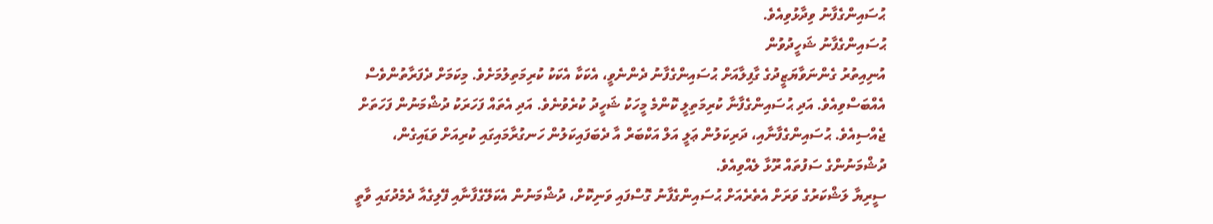ޙުސައިންގެފާނު ވިދާޅުވިއެވެ.
ޙުސައިންގެފާނު ޝަހީދުވުން
އުނިއިތުރު ގެންނަވާޔަޒީދުގެ ގާފިލާއަށް ޙުސައިންގެފާނު ދެންނެވީ، އެކަކާ އެކަކު ކުރިމަތިލުމަށެވެ. މިކަމަށް ދެފަރާތުންވެސް އެއްބަސްވިއެވެ. އަދި ޙުސައިންގެފާނާ ކުރިމަތިލީ ކޮންމެ މީހަކު ޝަހީދު ކުރެވުނެވެ. އަދި އެތައް ފަހަރަކު ދުޝްމަނުން ފަހަތަށް ޖެއްސިއެވެ. ޙުސައިންގެފާނާއި، ދަރިކަލުން ޢަލީ އަލް އަކްބަރް އާ ދެބަފައިކަލުން ހަނގުރާމައިގައި ކުރިއަށް ވަޑައިގެން، ދުޝްމަނުންގެ ސަފުތައް ރޫޅާ ލެއްވިއެވެ.
ސީރިޔާ ލަޝްކަރުގެ ވަރަށް އެތެރެއަށް ޙުސައިންގެފާނު ގޮސްފައި ވަނިކޮށް، ދުޝްމަނުން އެކަލޭގެފާނާއި ފޭލިގެއާ ދެމެދުގައި ވާތީ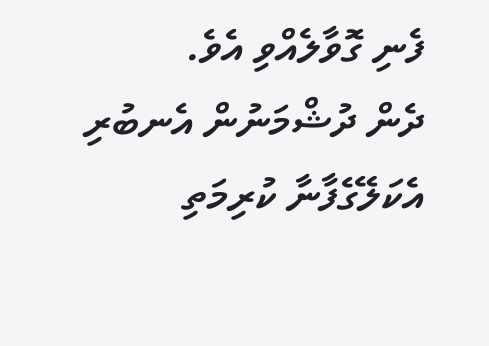ފެނި ގޮވާލެއްވި އެވެ.
ދެން ދުޝްމަނުން އެނބުރި އެކަލޭގެފާނާ ކުރިމަތި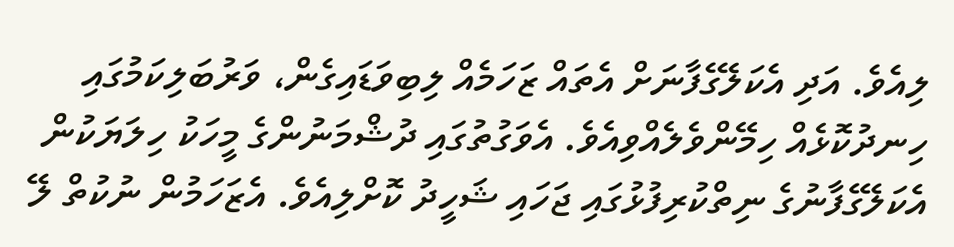ލިއެވެ. އަދި އެކަލޭގެފާނަށް އެތައް ޒަހަމެއް ލިބިވަޑައިގެން، ވަރުބަލިކަމުގައި ހިނދުކޮޅެއް ހިމޭންވެލެއްވިއެވެ. އެވަގުތުގައި ދުޝްމަނުންގެ މީހަކު ހިލަޔަކުން އެކަލޭގެފާނުގެ ނިތްކުރިފުޅުގައި ޖަހައި ޝަހީދު ކޮށްލިއެވެ. އެޒަހަމުން ނުކުތް ލޭ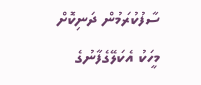ސާފުކުރަމުން ދަނިކޮށް މީހަކު އެކަލޭގެފާނުގެ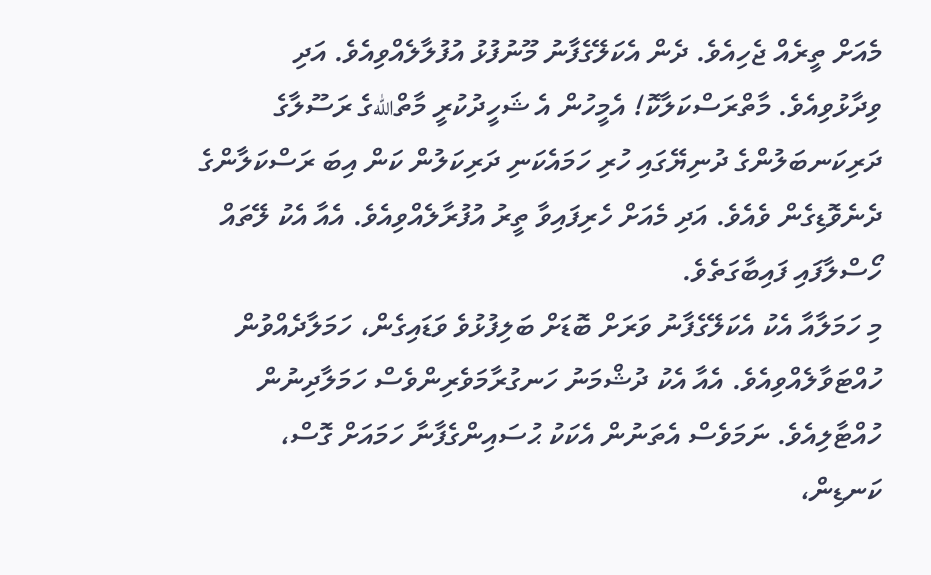މެއަށް ތީރެއް ޖެހިއެވެ. ދެން އެކަލޭގެފާނު މޫނުފުޅު އުފުލާލެއްވިއެވެ. އަދި ވިދާޅުވިއެވެ. މާތްރަސްކަލާކޮ! އެމީހުން އެ ޝަހީދުކުރީ މާތްاللهގެ ރަސޫލާގެ ދަރިކަނބަލުންގެ ދުނިޔޭގައި ހުރި ހަމައެކަނި ދަރިކަލުން ކަން އިބަ ރަސްކަލާންގެ ދެނެވޮޑިގެން ވެއެވެ. އަދި މެއަށް ހެރިފައިވާ ތީރު އުފުރާލެއްވިއެވެ. އެއާ އެކު ލޭތައް ހޯސްލާފައި ފައިބާގަތެވެ.
މި ހަމަލާއާ އެކު އެކަލޭގެފާނު ވަރަށް ބޮޑަށް ބަލިފުޅުވެ ވަޑައިގެން، ހަމަލާދެއްވުން ހުއްޓަވާލެއްވިއެވެ. އެއާ އެކު ދުޝްމަނު ހަނގުރާމަވެރިންވެސް ހަމަލާދިނުން ހުއްޓާލިއެވެ. ނަމަވެސް އެތަނުން އެކަކު ޙުސައިންގެފާނާ ހަމައަށް ގޮސް، ކަނޑިން،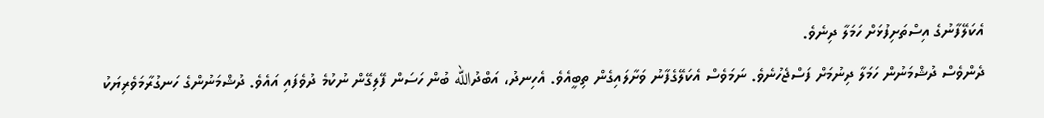އެކަލޭފާނުގެ އިސްތަށިފުޅަށް ހަމަލާ ދިނެވެ.
ދެންވެސް ދުޝްމަނުން ހަމަލާ ދިނުމަށް ފަސްޖެހުނެވެ. ނަމަވެސް އެކަލޭގެފާނު ވަށާލައިގެން ތިބީއެވެ. އެހިނދު، އަބްދުالله ބުން ހަސަން ފޭލިގޭން ނުކުމެ ދުވެފައި އައެވެ. ދުޝްމަނުންގެ ހަނގުރާމަވެރިޔަކު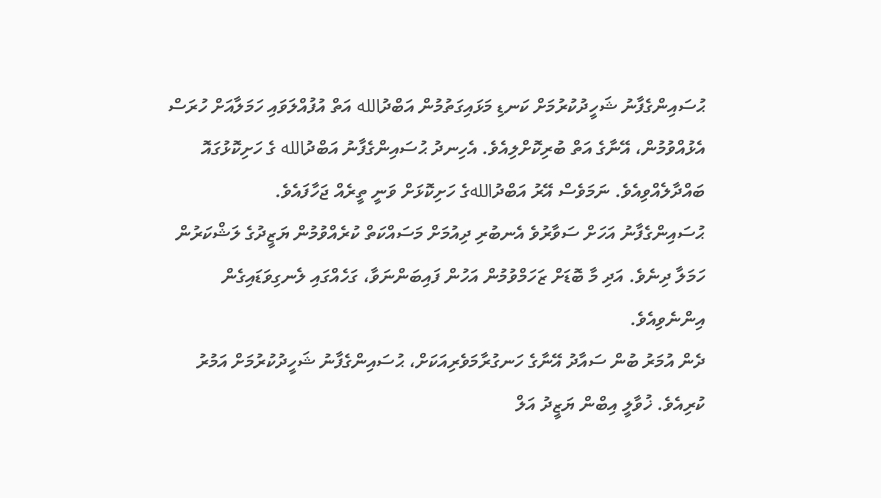ޙުސައިންގެފާނު ޝަހީދުކުރުމަށް ކަނޑި މަޅައިގަތުމުން އަބްދުالله އަތް އުފުއްލަވައި ހަމަލާއަށް ހުރަސް އެޅުއްވުމުން، އޭނާގެ އަތް ބުރިކޮށްލިއެވެ. އެހިނދު ޙުސައިންގެފާނު އަބްދުالله ގެ ހަށިކޮޅުގައޮ ބައްދާލެއްވިއެވެ. ނަމަވެސް އޭރު އަބްދުاللهގެ ހަށިކޮޅަށް ވަނީ ތީރެއް ޖަހާފައެވެ.
ޙުސައިންގެފާނު އަހަށް ސަވާރުވެ އެނބުރި ދިއުމަށް މަސައްކަތް ކުރެއްވުމުން ޔަޒީދުގެ ލަޝްކަރުން ހަމަލާ ދިނެވެ. އަދި މާ ބޮޑަށް ޒަހަމްވުމުން އަހުން ފައިބަންނަވާ، ގަހެއްގައި ލެނގިވަޑައިގެން އިންނެވިއެވެ.
ދެން އުމަރު ބުން ސައާދު އޭނާގެ ހަނގުރާމަވެރިއަކަށް، ޙުސައިންގެފާނު ޝަހީދުކުރުމަށް އަމުރު ކުރިއެވެ. ޚުވާލީ އިބްން ޔަޒީދު އަލް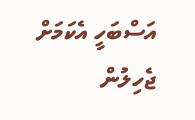އަސްބަހީ އެކަމަށް ޖެހިލުން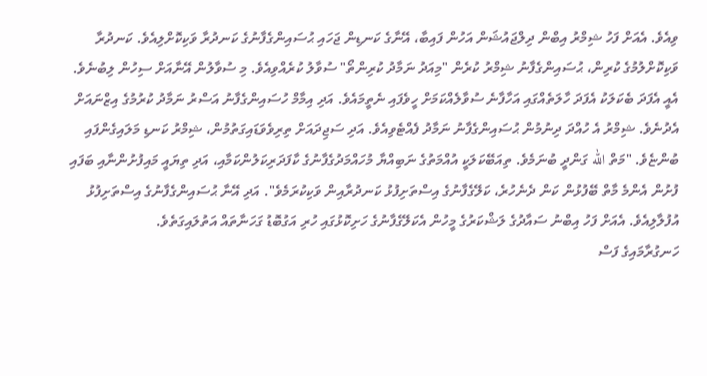ވިއެވެ. އެއަށް ފަހު ޝިމްރު އިބްން ދިލްޖައުޝަން އަހުން ފައިބާ، އޭނާގެ ކަނޑިން ޖަހައި ޙުސައިންގެފާނުގެ ކަނދުރާ ވަކިކޮށްލިއެވެ. ކަނދުރާ ވަކިކޮށްލުމުގެ ކުރިން، ޙުސައިންގެފާނު ޝިމްރު ކުރެން "މިއަދު ނަމާދު ކުރިންތޯ" ސުވާލު ކުރެއްވިއެވެ. މި ސުވާލުން އޭނާއަށް ސިހުން ލިބުނެވެ. އެއީ އެފަދަ ބެކަލަކު އެފަދަ ހާލަތެއްގައި އަހާފާނެ ސުވާލެއްކަމަށް ހީވެފައި ނެތީމައެވެ. އަދި އިމާމް ހުސައިންގެފާނު އަސްރު ނަމާދު ކުރުމުގެ އިޒްނައަށް އެދުނެވެ. ޝިމްރު އެ ހުއްދަ ދިނުމުން ޙުސައިންގެފާނު ނަމާދު ފެއްޓެވިއެވެ. އަދި ސަޖިދައަށް ތިރިވެވަޑައިގަތުމުން، ޝިމްރު ކަނޑި މަލައިގެންފައި ބުންޏެވެ. "މަތް الله ގަންދީ ބުނަމެވެ. ތިއަބޭކަލަކީ އުއްމަތުގެ ނަބިއްޔާ މުހައްމަދުގެފާނުގެ ކާފަދަރިކަލުންކަމާއި، އަދި ތިޔައީ މައިފުށުންނާއި ބަފައި ފުށުން އެންމެ މާތް ބޭފުޅުން ކަން ދެނެހުރެ، ކަލޭގެފާނުގެ އިސްތަށިފުޅު ކަނދުރާއިން ވަކިކުރަމެވެ". އަދި އޭނާ ޙުސައިންގެފާނުގެ އިސްތަށިފުޅު އުފުލާލިއެވެ. އެއަށް ފަހު އިބްނު ސައާދުގެ ލަޝްކަރުގެ މީހުން އެކަލޭގެފާނުގެ ހަށިކޮޅުގައި ހުރި އަގުބޮޑު ގަހަނާތައް އަތުލައިގަތެވެ.
ހަނގުރާމައިގެ ފަސް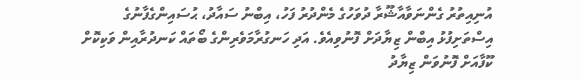އުނިއިތުރު ގެންނަވާއާޝޫރާ ދުވަހުގެ މެންދުރު ފަހު، އިބްނު ސައާދު، ޙުސައިންގެފާނުގެ އިސްތަށިފުޅު އިބްން ޒިޔާދަށް ފޮނުވިއެވެ. އަދި ހަނގުރާމަވެރިންގެ ބޯތައް ކަނދުރާއިން ވަކިކޮށް ކޫފާއަށް ފޮނުވަން ޒިޔާދު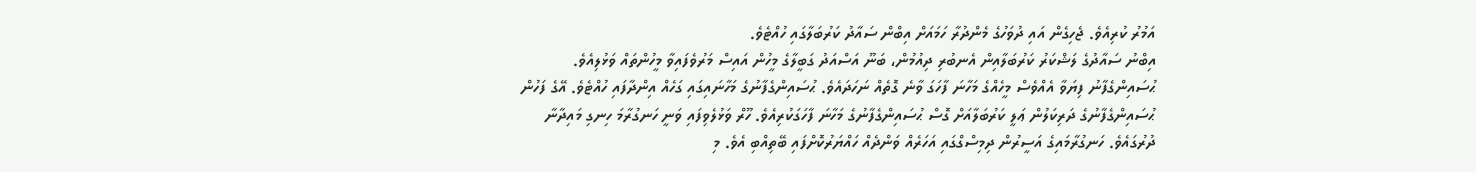އަމުރު ކުރިއެވެ. ޖެހިގެން އައި ދުވަހުގެ މެންދުރާ ހަމައަށް އިބްން ސައާދު ކަރުބަލާގައި ހުއްޓެވެ.
އިބްނު ސައާދުގެ ލަޝްކަރު ކަރުބަލާއިން އެނބުރި ދިއުމުން، ބަނޫ އަސްއަދު ގަބީލާގެ މީހުން އައިސް މަރުވެފައިވާ މީހުންތައް ވަޅުލިއެވެ. ޙުސައިންގެފާނު ފިޔަވާ އެއްވެސް މީހެއްގެ މަހާނަ ފާހަގަ ވާނެ ގޮތެއް ނަހަދައެވެ. ޙުސައިންގެފާނުގެ މަހާނައިގައި ގަހެއް އިންދާފައި ހުއްޓެވެ. އޭގެ ފަހުން ޙުސައިންގެފާނުގެ ދަރިކަލުން ޢަލީ ކަރުބަލާއަށް ގޮސް ޙުސައިންގެފާނުގެ މަހާނަ ފާހަގަކުރިއެވެ. ހޫރް ވަޅުލެވިފައި ވަނީ ހަނގުރާމަ ހިނގި މައިދާނާ ދުރުގައެވެ. ހަނގުރާމައިގެ އަސީރުން ދިމިސްގްގައި އަހަރެއް ވަންދެއް ހައްޔަރުކޮށްފައި ބޭތިއްބި އެވެ. މި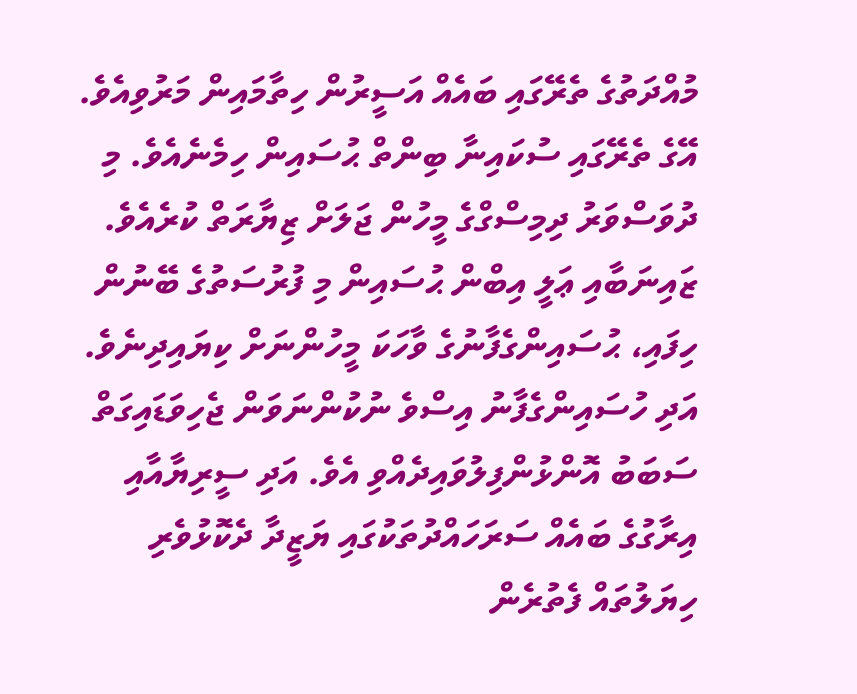މުއްދަތުގެ ތެރޭގައި ބައެއް އަސީރުން ހިތާމައިން މަރުވިއެވެ. އޭގެ ތެރޭގައި ސުކައިނާ ބިންތް ޙުސައިން ހިމެނެއެވެ. މި ދުވަސްވަރު ދިމިސްގްގެ މީހުން ޖަލަށް ޒިޔާރަތް ކުރެއެވެ. ޒައިނަބާއި ޢަލީ އިބްން ޙުސައިން މި ފުރުސަތުގެ ބޭނުން ހިފައި، ޙުސައިންގެފާނުގެ ވާހަކަ މީހުންނަށް ކިޔައިދިނެވެ. އަދި ހުސައިންގެފާނު އިސްވެ ނުކުންނަވަން ޖެހިވަޑައިގަތް ސަބަބު އޮންޅުންފިލުވައިދެއްވި އެވެ. އަދި ސީރިޔާއާއި އިރާގުގެ ބައެއް ސަރަހައްދުތަކުގައި ޔަޒީދާ ދެކޮޅުވެރި ހިޔަލުތައް ފެތުރެން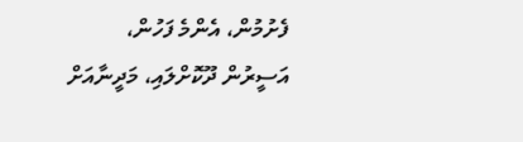ފެށުމުން، އެންމެ ފަހުން، އަސީރުން ދޫކޮށްލައި، މަދީނާއަށް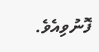ފޮނުވިއެވެ.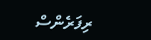ރިފަރެންސް